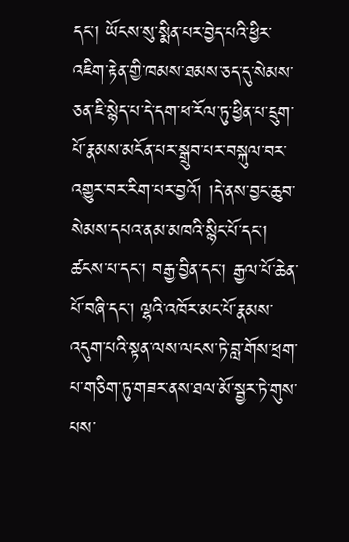དང་། ཡོངས་སུ་སྨིན་པར་བྱེད་པའི་ཕྱིར་འཇིག་རྟེན་གྱི་ཁམས་ཐམས་ཅད་དུ་སེམས་ཅན་ཇི་སྙེད་པ་དེ་དག་ཕ་རོལ་ཏུ་ཕྱིན་པ་དྲུག་པོ་རྣམས་མངོན་པར་སྒྲུབ་པར་བསྐུལ་བར་འགྱུར་བར་རིག་པར་བྱའོ། །དེ་ནས་བྱང་ཆུབ་སེམས་དཔའ་ནམ་མཁའི་སྙིང་པོ་དང་། ཚངས་པ་དང་། བརྒྱ་བྱིན་དང་། རྒྱལ་པོ་ཆེན་པོ་བཞི་དང་། ལྷའི་འཁོར་མང་པོ་རྣམས་འདུག་པའི་སྟན་ལས་ལངས་ཏེ་བླ་གོས་ཕྲག་པ་གཅིག་ཏུ་གཟར་ནས་ཐལ་མོ་སྦྱར་ཏེ་གུས་པས་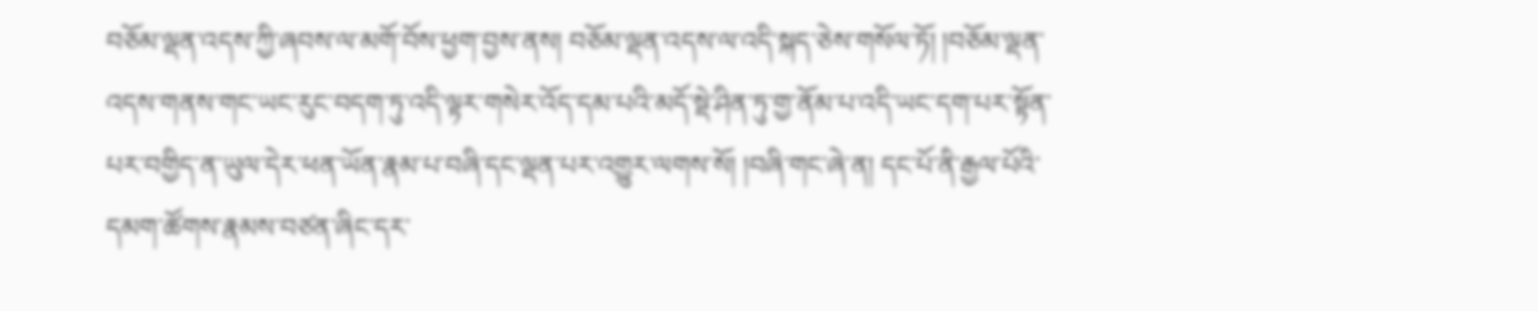བཅོམ་ལྡན་འདས་ཀྱི་ཞབས་ལ་མགོ་བོས་ཕྱག་བྱས་ནས། བཅོམ་ལྡན་འདས་ལ་འདི་སྐད་ཅེས་གསོལ་ཏོ། །བཅོམ་ལྡན་འདས་གནས་གང་ཡང་རུང་བདག་ཏུ་འདི་ལྟར་གསེར་འོད་དམ་པའི་མདོ་སྡེ་ཤིན་ཏུ་གྱ་ནོམ་པ་འདི་ཡང་དག་པར་སྟོན་པར་བགྱིད་ན་ཡུལ་དེར་ཕན་ཡོན་རྣམ་པ་བཞི་དང་ལྡན་པར་འགྱུར་ལགས་སོ། །བཞི་གང་ཞེ་ན། དང་པོ་ནི་རྒྱལ་པོའི་དམག་ཚོགས་རྣམས་བཙན་ཞིང་དར་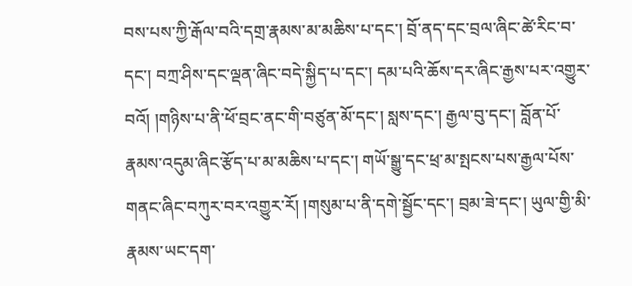བས་པས་ཀྱི་རྒོལ་བའི་དགྲ་རྣམས་མ་མཆིས་པ་དང་། བྲོ་ནད་དང་བྲལ་ཞིང་ཚེ་རིང་བ་དང་། བཀྲ་ཤིས་དང་ལྡན་ཞིང་བདེ་སྐྱིད་པ་དང་། དམ་པའི་ཆོས་དར་ཞིང་རྒྱས་པར་འགྱུར་བའོ། །གཉིས་པ་ནི་ཕོ་བྲང་ནང་གི་བཙུན་མོ་དང་། སླས་དང་། རྒྱལ་བུ་དང་། བློན་པོ་རྣམས་འདུམ་ཞིང་རྩོད་པ་མ་མཆིས་པ་དང་། གཡོ་སྒྱུ་དང་ཕྲ་མ་སྤངས་པས་རྒྱལ་པོས་གནང་ཞིང་བཀུར་བར་འགྱུར་རོ། །གསུམ་པ་ནི་དགེ་སྦྱོང་དང་། བྲམ་ཟེ་དང་། ཡུལ་གྱི་མི་རྣམས་ཡང་དག་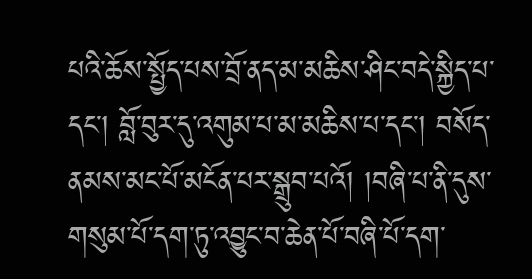པའི་ཆོས་སྤྱོད་པས་བྲོ་ནད་མ་མཆིས་ཤིང་བདེ་སྐྱིད་པ་དང་། བློ་བུར་དུ་འགུམ་པ་མ་མཆིས་པ་དང་། བསོད་ནམས་མང་པོ་མངོན་པར་སྒྲུབ་པའོ། །བཞི་པ་ནི་དུས་གསུམ་པོ་དག་ཏུ་འབྱུང་བ་ཆེན་པོ་བཞི་པོ་དག་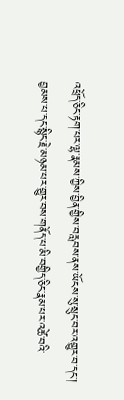འཕྲོད་ཅིང་རྟག་པར་ལྷ་རྣམས་ཀྱིས་བྱིན་གྱིས་བརླབས་ནས་ཡོངས་སུ་སྲུང་བར་འགྱུར་བ་དང་། བྱམས་པ་དང་སྙིང་རྗེ་མཉམ་པར་གྱུར་བས་གནོད་པ་མི་བགྱིད་ཅིང་རྣམ་པར་འཚེ་བའི་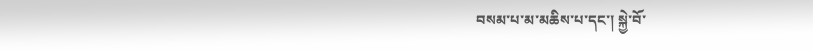བསམ་པ་མ་མཆིས་པ་དང་། སྐྱེ་བོ་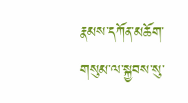རྣམས་དཀོན་མཆོག་གསུམ་ལ་སྐྱབས་སུ་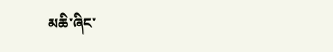མཆི་ཞིང་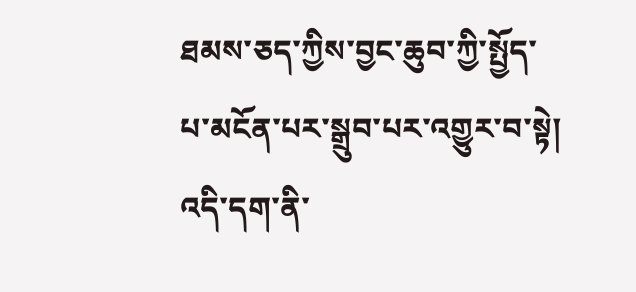ཐམས་ཅད་ཀྱིས་བྱང་ཆུབ་ཀྱི་སྤྱོད་པ་མངོན་པར་སྒྲུབ་པར་འགྱུར་བ་སྟེ། འདི་དག་ནི་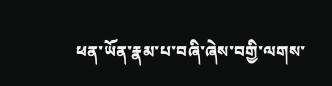ཕན་ཡོན་རྣམ་པ་བཞི་ཞེས་བགྱི་ལགས་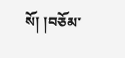སོ། །བཅོམ་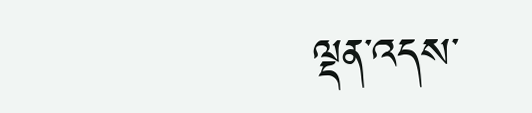ལྡན་འདས་